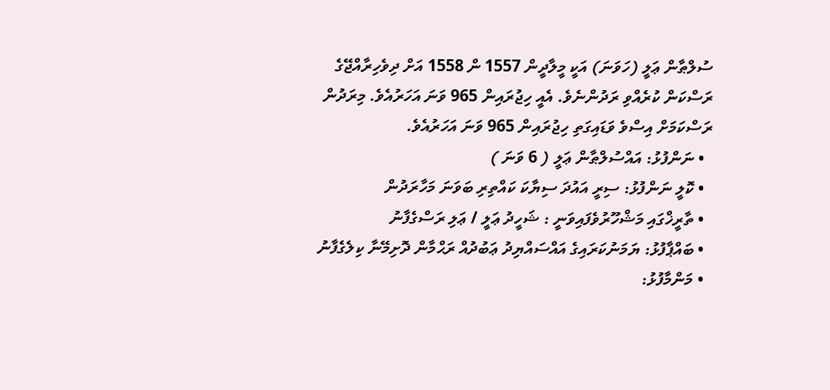ސުލްޠާން ޢަލީ (ހަވަނަ) އަކީ މީލާދީން 1557 ން 1558 އަށް ދިވެހިރާއްޖޭގެ ރަސްކަން ކުރެއްވި ރަދުންނެވެ. އެއީ ހިޖުރައިން 965 ވަނަ އަހަރުއެވެ. މިރަދުން ރަސްކަމަށް އިސްވެ ވަޑައިގަތި ހިޖުރައިން 965 ވަނަ އަހަރުއެވެ.
  • ނަންފުޅު: އައްސުލްޠާން ޢަލީ ( 6 ވަނަ )
  • ކޮލީ ނަންފުޅު: ސިރީ އައުދަ ސިޔާކަ ކައްތިރި ބަވަނަ މަހާރަދުން
  • ތާރީޚްގައި މަޝްހޫރުވެފައިވަނީ : ޝަހީދު ޢަލީ / ޢަލި ރަސްގެފާނު
  • ބައްޕާފުޅު: ޔަމަނުކަރައިގެ އައްސައްޔިދު ޢަބުދުއް ރަޙްމާން ދޮށިމޭނާ ކިލެގެފާނު
  • މަންމާފުޅު: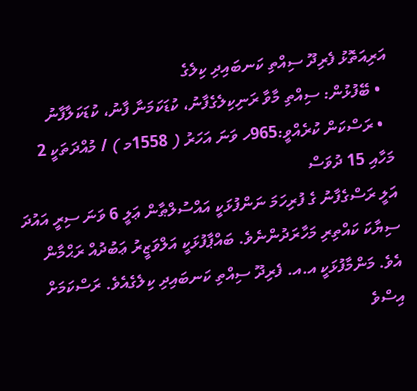އަރިއަތޮޅު ފެރިދޫ ސިއްތި ކަނބައިދި ކިލެގެ
  • ބޭފުޅުން: ސިއްތި މާވާ ރަނިކިލެގެފާނު، ކުޑަކަމަނާ ފާނު، ކުޑަކަލާފާނު
  • ރަސްކަން ކުރެއްވީ:965ހ ވަނަ އަހަރު ( 1558މ ) / މުއްދަތަކީ 2 މަހާއި 15 ދުވަސް
އަލީ ރަސްގެފާނު ގެ ފުރިހަމަ ނަންފުޅަކީ އައްސުލްޠާން ޢަލީ 6 ވަނަ ސިރީ އައުދަ ސިޔާކަ ކައްތިރި މަހާރަދުންނެވެ. ބައްޕާފުޅަކީ އަލްވަޒީރު ޢަބުދުއް ރަޙްމާން އެވެ. މަންމާފުޅަކީ އ.އ. ފެރިދޫ ސިއްތި ކަނބައިދި ކިލެގެއެވެ. ރަސްކަމަށް އިސްވެ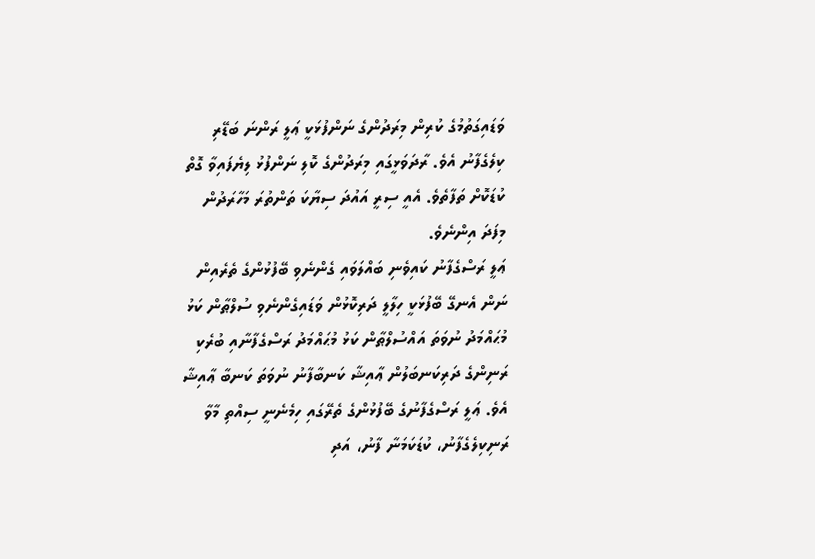ވަޑައިގަތުމުގެ ކުރިން މިރަދުންގެ ނަންފުޅަކީ ޢަލީ ރަންނަ ބަޑޭރި ކިލެގެފާނު އެވެ. ރާދަވަޅީގައި މިރަދުންގެ ކޮލި ނަންފުޅު ލިޔެފައިވާ ގޮތް ކުޑަކޮށް ތަފާތެވެ. އެއީ ސިރީ އައުދަ ސިޔާކަ ތަންތުރަ މަހާރަދުން މިފަދަ އިންނެވެ.
ޢަލީ ރަސްގެފާނު ކައިވެނި ބައްލަވައި ގެންނެވި ބޭފުޅުންގެ ތެރެއިން ނަން އެނގޭ ބޭފުޅަކީ ހިލާލީ ދަރިކޮޅުން ވަޑައިގެންނެވި ސުލްޠާން ކަޅު މުޙައްމަދު ނުވަތަ އައްސުލްޠާން ކަޅު މުޙައްމަދު ރަސްގެފާނާއި ބުރެކި ރަނިންގެ ދަރިކަނބަލުން ޢާއިޝާ ކަނބާފާނު ނުވަތަ ކަނބާ ޢާއިޝާ އެވެ. ޢަލީ ރަސްގެފާނުގެ ބޭފުޅުންގެ ތެރޭގައި ހިމެނެނީ ސިއްތި މާވާ ރަނިކިލެގެފާނު، ކުޑަކަމަނާ ފާނު، އަދި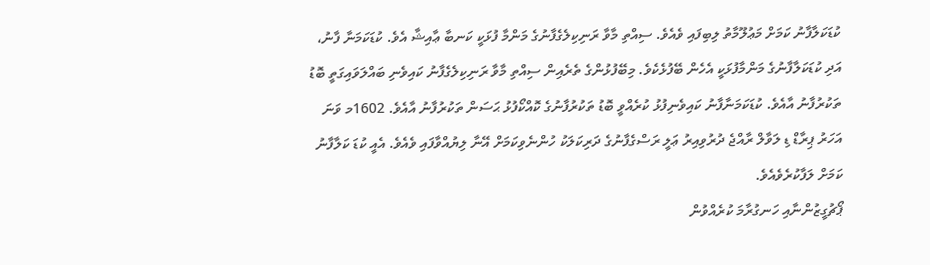ކުޑަކަލާފާނު ކަމަށް މަޢުލޫމާތު ލިބިފައި ވެއެވެ. ސިއްތި މާވާ ރަނިކިލެގެފާނުގެ މަންމާ ފުޅަކީ ކަނބާ ޢާއިޝާ އެވެ. ކުޑަކަމަނާ ފާނު، އަދި ކުޑަކަލާފާނުގެ މަންމާފުޅަކީ އެހެން ބޭފުޅެކެވެ. މިބޭފުޅުންގެ ތެރެއިން ސިއްތި މާވާ ރަނިކިލެގެފާނު ކައިވެނި ބައްލަވައިގަތީ ބޮޑު ތަކުރުފާނު އާއެވެ. ކުޑަކަމަނާފާނު ކައިވެނިފުޅު ކުރެއްވީ ބޮޑު ތަކުރުފާނުގެ ކޮއްކޯފުޅު ޙަސަން ތަކުރުފާނު އާއެވެ. 1602މ ވަނަ އަހަރު ޕިރާޑް ޑި ލަވާލް ރާއްޖެ ދުރުވިއިރު ޢަލީ ރަސްގެފާނުގެ ދަރިކަލަކު ހުންނެވިކަމަށް އޭނާ ލިޔުއްވާފައި ވެއެވެ. އެއީ ކުޑަ ކަލާފާނު ކަމަށް ލަފާކުރެވެއެވެ.
ޕޯޗުގީޒުންނާއި ހަނގުރާމަ ކުރެއްވުން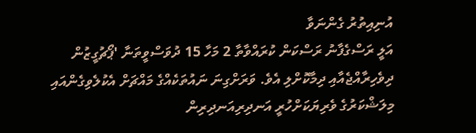އުނިއިތުރު ގެންނަވާ
އަލީ ރަސްގެފާނު ރަސްކަން ކުރައްވާތާ 2 މަހާ 15 ދުވަސްވީތަނާ 'ޕޯޗުގީޒުން ދިވެހިރާއްޖެއާއި ދިމާކޮށްލި އެވެ. ވަރަށްގިނަ ނައުތަކެއްގެ މައްޗަށް އެކުލެވިގެންއައި މިލަޝްކަރުގެ ވެރިޔަކަށްހުރީ އަނދިރިއަނދިރިން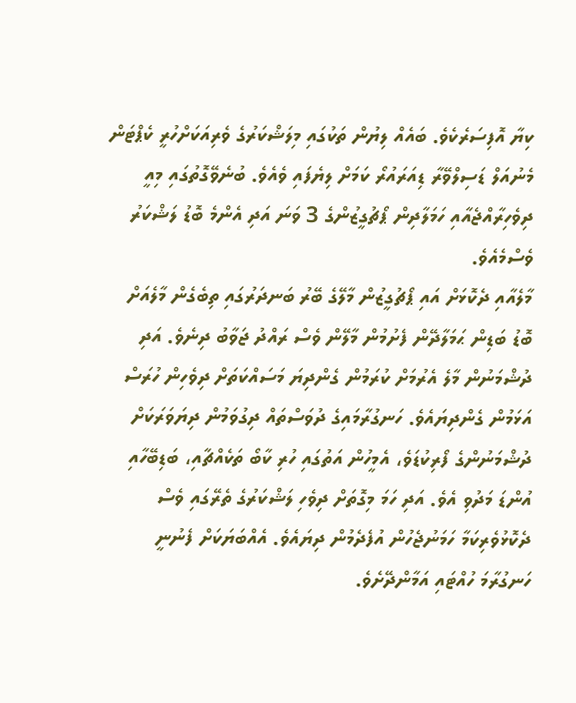ކިޔާ އޮފިސަރެކެވެ. ބައެއް ލިޔުން ތަކުގައި މިލަޝްކަރުގެ ވެރިއަކަށްހުރީ ކެޕްޓަން މެނުއަލް ޑަސިލްވޭރާ ޑިއަރައުރޯ ކަމަށް ލިޔެފައި ވެއެވެ. ބުނެވޭގޮތުގައި މިއީ ދިވެހިރާއްޖެއާއި ހަމަލާދިން ޕޯޗުގީޒުންގެ 3 ވަނަ އަދި އެންމެ ބޮޑު ލަޝްކަރު ވެސްމެއެވެ.
މާލެއާއި ދެކޮޅަށް އައި ޕޯޗުގީޒުން މާލޭގެ ބޭރު ބަނދަރުގައި ތިބެގެން މާލެއަށް ބޮޑު ބަޑިން ޙަމަލާދޭން ފެށުމުން މާލޭން ވެސް ރައްދު ޖަވާބު ދިނެވެ. އަދި ދުޝްމަނުން މާލެ އެރުމަށް ކުރަމުން ގެންދިޔަ މަސައްކަތަށް ދިވެހިން ހުރަސް އަޅަމުން ގެންދިޔައެވެ. ހަނގުރާމައިގެ ދުވަސްތައް ދިގުވަމުން ދިޔަވަރަކަށް ދުޝްމަނުންގެ ފޯރިކުޑަވެ، އެމީހުން އަތުގައި ހުރި ކާބޯ ތަކެއްޗާއި، ބަޑިބޭހާއި އުންޑަ މަދުވި އެވެ. އަދި ހަމަ މިގޮތަށް ދިވެހި ލަޝްކަރުގެ ތެރޭގައި ވެސް ދެކޮޅުވެރިކަމާ ހަމަނުޖެހުން އުފެދެމުން ދިޔައެވެ. އެއްބަޔަކަށް ފެނުނީ ހަނގުރާމަ ހުއްޓައި އަމާންދޭށެވެ.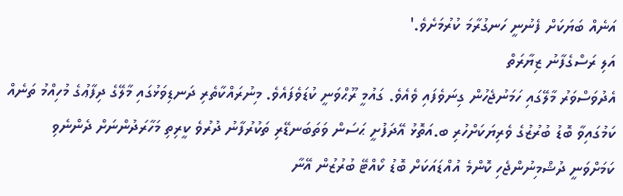އަނެއް ބަޔަކަށް ފެނުނީ ހަނގުރާމަ ކުރުމަށެވެ.'
އަލި ރަސްގެފާނު ޒިޔާރަތް
އެދުވަސްވަރު މާލޭގައި ހަމަނުޖެހުން ގިނަވެފައި ވެއެވެ. ގައުމީ ރޫޙްވަނީ ކުޑަވެފައެވެ. މިނުރައްކާތެރި ދަނޑިވަޅުގައި މާލޭގެ ދިފާޢުގެ މުހިއްމު ތަނެއް ކަމުގައިވާ ބޮޑު ބުރުޒުގެ ވެރިޔަކަށްހުރި ބ.އަތޮޅު އޭދަފުށީ ޙަސަން ވަތަބަނޑޭރި ތަކުރުފާނު ދުރުވެ ކީރިތި މަހާރަދުންނަށް ދެންނެވި ކަމަށްވަނީ ދުޝްމިނުންޖެހި ކޮންމެ އުއްޑައަކަށް ބޮޑު ކޯއްޓޭ ބުރުޒުން އޭނާ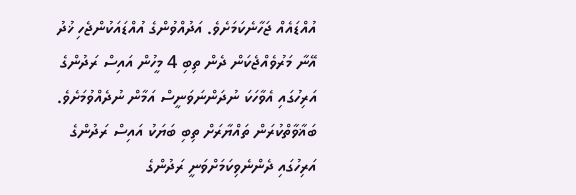އުއްޑައެއް ޖަހާނެކަމަށެވެ. އަދުއްވުންގެ އުއްޑައަކުންޖެހި ޚުދު އޭނާ މަރުވެއްޖެކަން ދެން ތިބި 4 މީހުން އައިސް ރަދުންގެ އަރިހުގައި އެވާހަކަ ނުދަންނަވަނީސް އަމާން ނުދެއްވުމަށެވެ. ބަޣާވާތްކުރަން ތައްޔާރަށް ތިބި ބަޔަކު އައިސް ރަދުންގެ އަރިހުގައި ދެންނެވިކަމަށްވަނީ ރަދުންގެ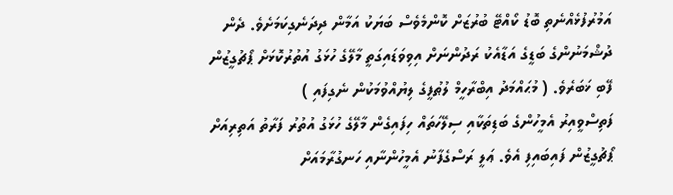އަމުރުފުޅެއްނެތި ބޮޑު ކޯއްޓޭ ބުރުޒަށް ކޮންމެވެސް ބަޔަކު އަމާން ދިދަނެގިކަމަށެވެ. ދެން ދުޝްމަނުންގެ ބަޑީގެ އަޑާއެކު ރަދުންނަށް އިވިވަޑައިގަތީ މާލޭގެ ހުޅަގު އުތުރުކޮޅަށް ޕޯޗުގީޒުން ފޭބި ޚަބަރެވެ. ( މުޙައްމަދު އިބްރާހީމް ލުޠުފީގެ ލިޔުއްވުމަކުން ނެގިފައި )
ފަތިސްވީއިރު އެމީހުންގެ ބަޑިތަކާއި ސިލޭހަތައް ހިފައިގެން މާލޭގެ ހުޅަގު އުތުރު ފަރާތު އަތިރިއަށް ޕޯޗުގީޒުން ފައިބައިފި އެވެ. ޢަލީ ރަސްގެފާނު އެމީހުންނާއި ހަނގުރާމައަށް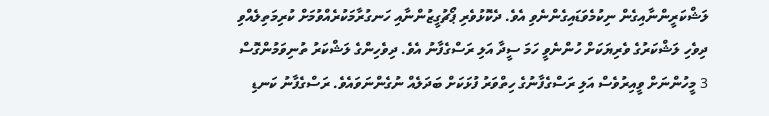ލަޝްކަރީންނާއިގެން ނިކުމެވަޑައިގެންނެވި އެވެ. ދެކޮޅުވެރި ޕޯޗުގީޒުންނާއި ހަނގުރާމަކުރެއްވުމަށް ކުރިމަތިލެއްވި ދިވެހި ލަޝްކަރުގެ ވެރިޔަކަށް ހުންނެވީ ހަމަ ސީދާ އަލި ރަސްގެފާނު އެވެ. ދިވެހިންގެ ލަޝްކަރު ތުނިވަމުންގޮސް 3 މީހުންނަށް ވީއިރުވެސް އަލި ރަސްގެފާނުގެ ހިތްވަރު ފުޅަކަށް ބަދަލެއް ނުގެންނަވައެވެ. ރަސްގެފާނު ކަނޑި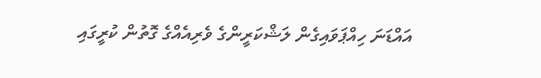އައްޑަނަ ހިއްޕަވައިގެން ލަޝްކަރީންގެ ވެރިއެއްގެ ގޮތުން ކުރީގައި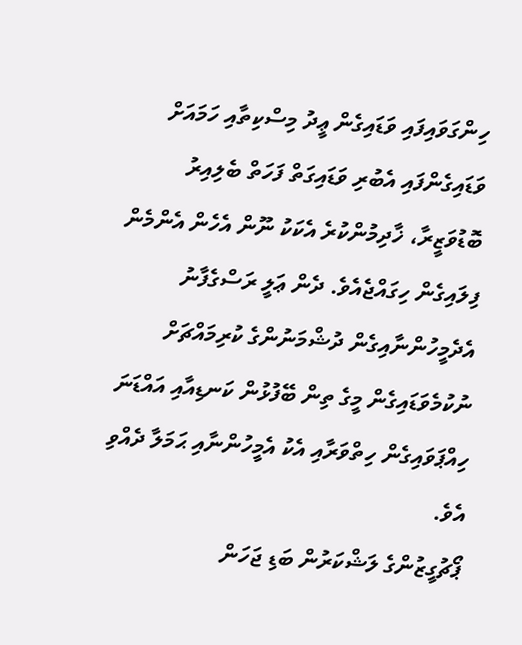ހިންގަވައިފައި ވަޑައިގެން ޢީދު މިސްކިތާއި ހަމައަށް ވަޑައިގެންފައި އެބުރި ވަޑައިގަތް ފަހަތް ބެލިއިރު ބޮޑުވަޒީރާ، ޚާދިމުންކުރެ އެކަކު ނޫން އެހެން އެންމެން ފިލައިގެން ހިގައްޖެއެވެ. ދެން ޢަލީ ރަސްގެފާނު އެދެމީހުންނާއިގެން ދުޝްމަނުންގެ ކުރިމައްޗަށް ނުކުމެވަޑައިގެން މީގެ ތިން ބޭފުޅުން ކަނޑިއާއި އައްޑަނަ ހިއްޕަވައިގެން ހިތްވަރާއި އެކު އެމީހުންނާއި ޙަމަލާ ދެއްވި އެވެ.
ޕޯޗުގީޒުންގެ ލަޝްކަރުން ބަޑި ޖަހަން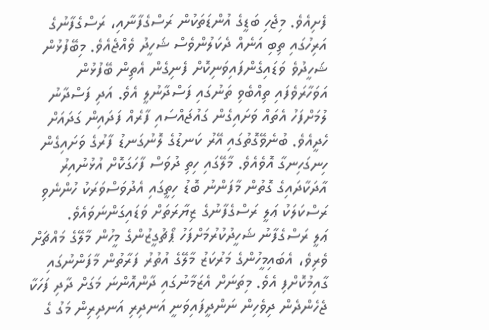ފެށިއެވެ. މިޖެހި ބަޑީގެ އުންޑަތަކުން ރަސްގެފާނާއި، ރަސްގެފާނުގެ އަރިހުގައި ތިބި އަނެއް ދެކަލުންވެސް ޝަހީދު ވެއްޖެއެވެ. މިބޭފުޅުން ޝަހީދުވެ ވަޑައިގެންފައިވަނިކޮށް ފެނިގެން އެތިން ބޭފުޅުން އަވަހާރަވެފައި ތިއްބެވި ތަނުގައި ފަސްދާނުލީ އެވެ. އަދި ފަސްދާނު ލުމަށްފަހު އެތައް ވަށައިގެން ގައުޖައްސައި ފާރެއް ފަދައިން ގަދައަށް ހެދީއެވެ. ބުނެވޭގޮތުގައި އޭރު ކަނޑުގެ ލޮނުގަނޑު ފާރުގެ ވަށައިގެން ހިނގަހިނގާ އޮވެއެވެ. މާލޭގައި ހިތި ދުވަސް ފާހަގަކޮށް އުޅުނުއިރު އާދަކާދައިގެ ގޮތުން މާފަންނު ބޮޑު ހިތީގައި އެދުވަސްވަރަކު ހުންނެވި ރަސްކަލަކު ޢަލީ ރަސްގެފާނުގެ ޒިޔާރަތަށް ވަޑައިގަންނަވައެވެ.
ޢަލީ ރަސްގެފާނު ޝަހީދުކުރުމަށްފަހު ޕޯޗުގީޒުންގެ މީހުން މާލޭގެ މައްޗަށް ވެރިވެ، އެބައިމީހުންގެ މަރުކަޒު މާލޭގެ އުތުރު ފަރާތުން މާފަންނުގައި ގާއިމުކޮށްފި އެވެ. މިތަނަށް އެޒަމާނުގައި ދާންއޮންނަ މަގަށް ދާދި ފަހަކާ ޖެހެންދެން ދިވެހިން ނަންދީފައިވަނީ އަނދިރި އަނދިރިން މަގު ގެ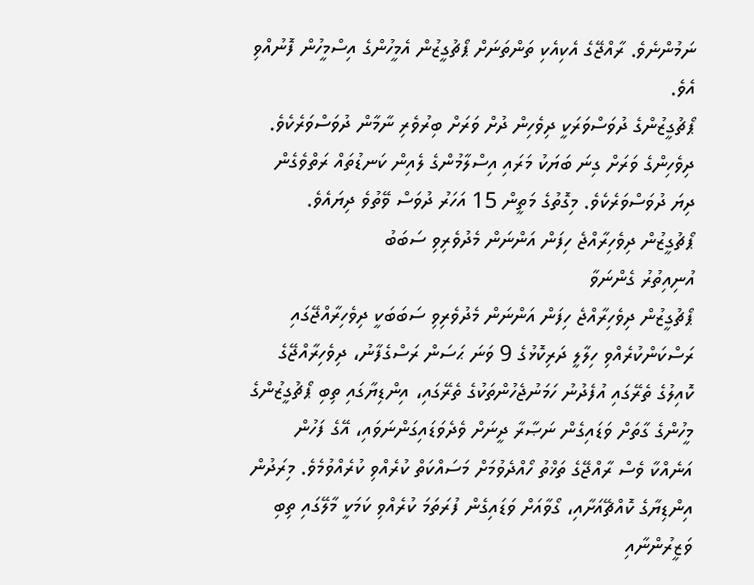ނަމުންނެވެ. ރާއްޖޭގެ އެކިއެކި ތަންތަނަށް ޕޯޗުގީޒުން އެމީހުންގެ އިސްމީހުން ފޮނުއްވި އެވެ.
ޕޯޗުގީޒުންގެ ދުވަސްވަރަކީ ދިވެހިން ދުށް ވަރަށް ބިރުވެރި ނާމާން ދުވަސްވަރެކެވެ. ދިވެހިންގެ ވަރަށް ގިނަ ބަޔަކު މަރައި އިސްލާމުންގެ ލެއިން ކަނޑުތައް ރަތްވެގެން ދިޔަ ދުވަސްވަރެކެވެ. މިގޮތުގެ މަތީން 15 އަހަރު ދުވަސް ވޭތުވެ ދިޔައެވެ.
ޕޯޗުގީޒުން ދިވެހިރާއްޖެ ހިފަން އަންނަން މެދުވެރިވި ސަބަބު
އުނިއިތުރު ގެންނަވާ
ޕޯޗުގީޒުން ދިވެހިރާއްޖެ ހިފަން އަންނަން މެދުވެރިވި ސަބަބަކީ ދިވެހިރާއްޖޭގައި ރަސްކަންކުރެއްވި ހިލާލީ ދަރިކޮޅުގެ 9 ވަނަ ޙަސަން ރަސްގެފާނު، ދިވެހިރާއްޖޭގެ ކޮއިލުގެ ތެރޭގައި އުފެދުނު ހަމަނުޖެހުންތަކުގެ ތެރޭގައި، އިންޑިޔާގައި ތިބި ޕޯޗުގީޒުންގެ މީހުންގެ ގާތަށް ވަޑައިގެން ނަޞާރާ ދީނަށް ވެދެވަޑައިގަންނަވައި، އޭގެ ފަހުން އަނެއްކާ ވެސް ރާއްޖޭގެ ތަޚްތު ހޯއްދެވުމަށް މަސައްކަތް ކުރެއްވި ކުރެއްވުމެވެ. މިރަދުން އިންޑިޔާގެ ކޮއްޗޭއަށާއި، ގޯވާއަށް ވަޑައިގެން ފުރަތަމަ ކުރެއްވި ކަމަކީ މާލޭގައި ތިބި ވަޒީރުންނާއި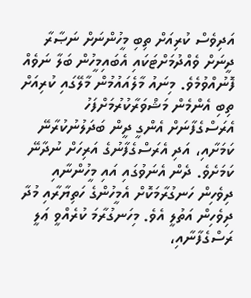އަދިވެސް ކުރިއަށް ތިބި މީހުންނަށް ނަޞާރާ ދީނަށް ވެއްދުމަށްޓަކައި އެބައިމީހުން ބަލާ ނަވެއް ފޮނުއްވުމެވެ. މިނައު މާލެއައުމުން މާލޭގައި ކުރިއަށް ތިބި އެންމެން މަޝްވަރާކުރުމަށްފަހު އެރަސްގެފާނަށް އެންގީ ދީން ބަދަލުނުކުރާނޭ ކަމަށާއި، އަދި އެރަސްގެފާނުގެ އަރިހަށް ނުދާނޭ ކަމަށެވެ. ދެން އެނަވުގައި އައި މީހުންނާއި ދިވެހިން ހަނގުރާމަކޮށް އެމީހުންގެ ހަތިޔާރާއި މުދާ ދިވެހިން އަތުލީ އެވެ. މިހަނގުރާމަ ކުރެއްވީ ޢަލީ ރަސްގެފާނާއި،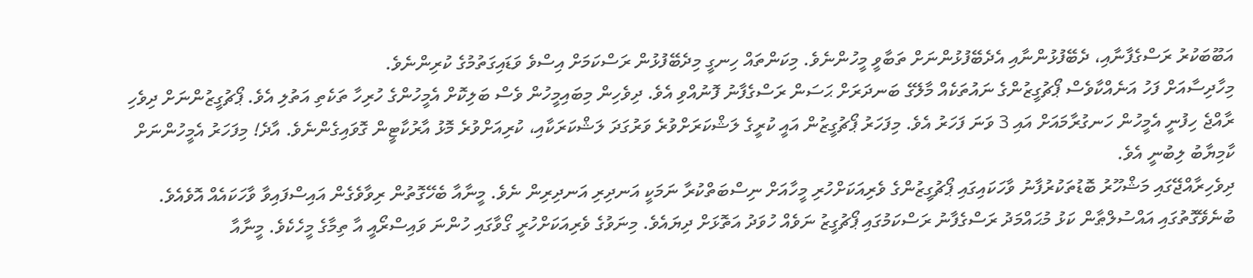އަބޫބަކުރު ރަސްގެފާނާއި، ދެބޭފުޅުންނާއި އެދެބޭފުޅުންނަށް ތަބާވީ މީހުންނެވެ. މިކަންތައް ހިނގީ މިދެބޭފުޅުން ރަސްކަމަށް އިސްވެ ވަޑައިގަތުމުގެ ކުރިންނެވެ.
މިހާދިސާއަށް ފަހު އަނެއްކާވެސް ޕޯޗުގީޒުންގެ ނައުތަކެއް މާލޭގެ ބަނދަރަށް ޙަސަން ރަސްގެފާނު ފޮނުއްވި އެވެ. ދިވެހިން މިބައިމީހުން ވެސް ބަލިކޮށް އެމީހުންގެ ހުރިހާ ތަކެތި އަތުލި އެވެ. ޕޯޗުގީޒުންނަށް ދިވެހި ރާއްޖެ ހިފުނީ އެމީހުން ހަނގުރާމައަށް އައި 3 ވަނަ ފަހަރު އެވެ. މިފަހަރު ޕޯޗުގީޒުން އައީ ކުރީގެ ލަޝްކަރަށްވުރެ ވަރުގަދަ ލަޝްކަރަކާއި، ކުރިއަށްވުރެ މޮޅު އާރުކާޓީން ގޮވައިގެންނެވެ. އާދެ! މިފަހަރު އެމީހުންނަށް ކާމިޔާބު ލިބުނީ އެވެ.
ދިވެހިރާއްޖޭގައި މަޝްހޫރު ބޮޑުތަކުރުފާނު ވާހަކައިގައި ޕޯޗުގީޒުންގެ ވެރިއަކަށްހުރި މީހާއަށް ނިސްބަތްކުރާ ނަމަކީ އަނދިރި އަނދިރިން ނެވެ. މީނާއާ ބެހޭގޮތުން ރިވާވެގެން އައިސްފައިވާ ވާހަކައެއް އޮވެއެވެ. ބުނެވޭގޮތުގައި އައްސުލްޠާން ކަޅު މުޙައްމަދު ރަސްގެފާނު ރަސްކަމުގައި ޕޯޗުގީޒު ނަވެއް ހުވަދު އަތޮޅަށް ދިޔައެވެ. މިނަވުގެ ވެރިއަކަށްހުރީ ގޯވާގައި ހުންނަ ވައިސްރޯއީ އާ ތިމާގެ މީހެކެވެ. މީނާއާ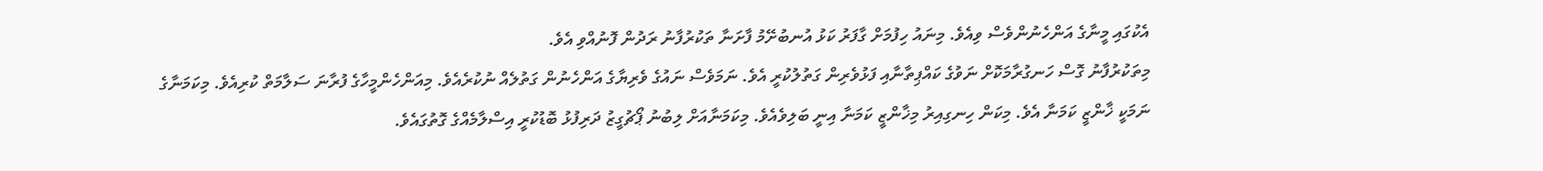އެކުގައި މީނާގެ އަންހެނުންވެސް ވިއެވެ. މިނައު ހިފުމަށް ގާފަރު ކަޅު އުނބުށޭމު ފާށަނާ ތަކުރުފާނު ރަދުން ފޮނުއްވި އެވެ.
މިތަކުރުފާނު ގޮސް ހަނގުރާމަކޮށް ނަވުގެ ކައްޕިތާނާއި ފަޅުވެރިން ގަތުލުކުރީ އެވެ. ނަމަވެސް ނައުގެ ވެރިޔާގެ އަންހެނުން ގަތުލެއް ނުކުރެއެވެ. މިއަންހެންމީހާގެ ފުރާނަ ސަލާމަތް ކުރިއެވެ. މިކަމަނާގެ ނަމަކީ ޚާންޒީ ކަމަނާ އެވެ. މިކަން ހިނގިއިރު މިޚާންޒީ ކަމަނާ އިނީ ބަލިވެއެވެ. މިކަމަނާއަށް ލިބުނު ޕޯޗުގީޒު ދަރިފުޅު ބޮޑުކުރީ އިސްލާމެއްގެ ގޮތުގައެވެ.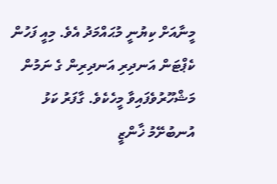މީނާއަށް ކިޔުނީ މުޙައްމަދު އެވެ. މިއީ ފަހުން ކެޕްޓަން އަނދިރި އަނދިރިން ގެ ނަމުން މަޝްހޫރުވެފައިވާ މީހެކެވެ. ގާފަރު ކަޅު އުނބުށޭމު ޚާންޒީ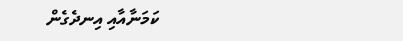ކަމަނާއާއި އިނދެގެން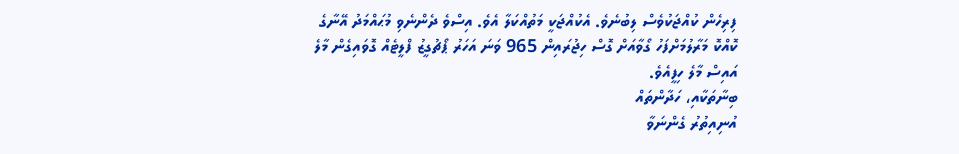ފިރިހެން ކުއްޖަކުވެސް ލިބުނެވެ. އެކުއްޖަކީ މަތުއްކަލާ އެވެ. އިސްވެ ދެންނެވި މުޙައްމަދު އޭނާގެ ކޮއްކޮ މަރާލުމަށްފަހު ގޯވާއަށް ގޮސް ހިޖުރައިން 965 ވަނަ އަހަރު ޕޯޗުގީޒު ފްލީޓެއް ގޮވައިގެން މާލެ އައިސް މާލެ ހިފީއެވެ.
ބިނާތަކާއި، ހަދާންތައް
އުނިއިތުރު ގެންނަވާ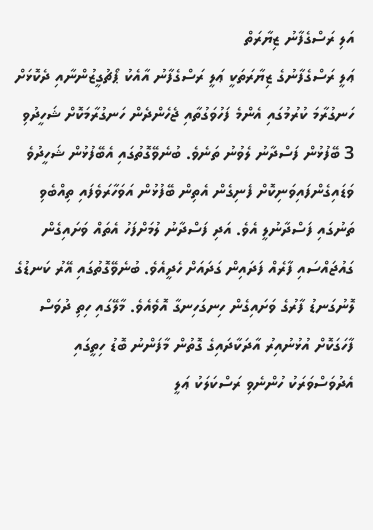އަލި ރަސްގެފާނު ޒިޔާރަތް
ޢަލީ ރަސްގެފާނުގެ ޒިޔާރަތަކީ ޢަލީ ރަސްގެފާނު އާއެކު ޕޯޗުގީޒުންނާއި ދެކޮޅަށް ހަނގުރާމަ ކުރުމުގައި އެންމެ ފަހުވަގުތާއި ޖެހެންދެން ހަނގުރާމަކޮށް ޝަހީދުވި 3 ބޭފުޅުން ފަސްދާނު ލެވުނު ތަނެވެ. ބުނެވޭގޮތުގައި އެބޭފުޅުން ޝަހީދުވެ ވަޑައިގެންފައިވަނިކޮށް ފެނިގެން އެތިން ބޭފުޅުން އަވަހާރަވެފައި ތިއްބެވި ތަނުގައި ފަސްދާނުލީ އެވެ. އަދި ފަސްދާނު ލުމަށްފަހު އެތައް ވަށައިގެން ގައުޖައްސައި ފާރެއް ފަދައިން ގަދައަށް ހެދީއެވެ. ބުނެވޭގޮތުގައި އޭރު ކަނޑުގެ ލޮނުގަނޑު ފާރުގެ ވަށައިގެން ހިނގަހިނގާ އޮވެއެވެ. މާލޭގައި ހިތި ދުވަސް ފާހަގަކޮށް އުޅުނުއިރު އާދަކާދައިގެ ގޮތުން މާފަންނު ބޮޑު ހިތީގައި އެދުވަސްވަރަކު ހުންނެވި ރަސްކަލަކު ޢަލީ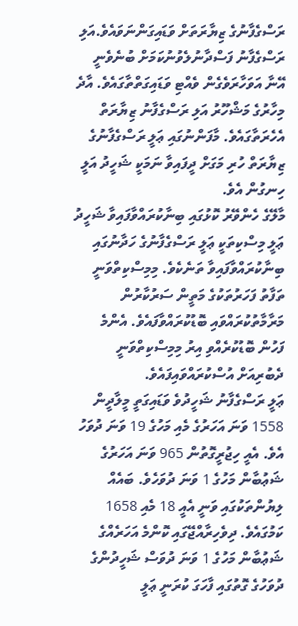ރަސްގެފާނުގެ ޒިޔާރަތަށް ވަޑައިގަންނަވައެވެ.އަލި ރަސްގެފާނު ފަސްދާނުލެވުނުކަމަށް ބުނެވެނީ އޭނާ އަވަހާރަވެގެން ވެއްޓި ވަޑައިގަތްތާގައެވެ. އާދެ މިހާރުގެ މަޝްހޫރު އަލި ރަސްގެފާނު ޒިޔާރަތް އެހެރަތާގައެވެ. މާފަންނުގައި ޢަލީ ރަސްގެފާނުގެ ޒިޔާރަތް ހުރި މަގަށް ދީފައިވާ ނަމަކީ ޝަހީދު އަލީ ހިނގުން އެވެ.
މާލޭގެ ހެންވޭރު ކޮޅުގައި ބިނާކުރައްވާފައިވާ ޝަހީދު ޢަލީ މިސްކިތަކީ ޢަލީ ރަސްގެފާނުގެ ހަދާނުގައި ބިނާކުރައްވާފައިވާ ތަނެކެވެ. މިމިސްކިތްވަނީ ތަފާތު ފަހަރުތަކުގެ މަތީން ސަރުކާރުން މަރާމާތުކުރައްވައި ބޮޑުކުރައްވާފައެވެ. އެންމެ ފަހުން ބޮޑުކުރެއްވި އިރު މިމިސްކިތްވަނީ ދެބުރިއަށް އުސްކުރައްވައިފައެވެ.
ޢަލީ ރަސްގެފާނު ޝަހީދުވެ ވަޑައިގަތީ މީލާދީން 1558 ވަނަ އަހަރުގެ މެއި މަހުގެ 19 ވަނަ ދުވަހު އެވެ. އެއީ ހިޖުރީގޮތުން 965 ވަނަ އަހަރުގެ ޝަޢުބާން މަހުގެ 1 ވަނަ ދުވަހެވެ. ބައެއް ލިޔުންތަކުގައި ވަނީ އެއީ 18 މެއި 1658 ކަމުގައެވެ. ދިވެހިރާއްޖޭގައި ކޮންމެ އަހަރެއްގެ ޝަޢުބާން މަހުގެ 1 ވަނަ ދުވަސް ޝަހީދުންގެ ދުވަހުގެ ގޮތުގައި ފާހަގަ ކުރަނީ ޢަލީ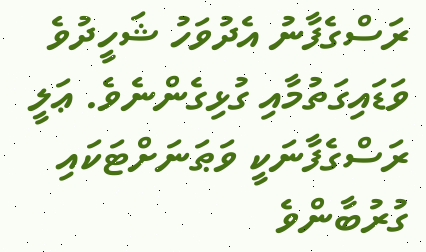ރަސްގެފާނު އެދުވަހު ޝަހީދުވެ ވަޑައިގަތުމާއި ގުޅިގެންނެވެ. ޢަލީ ރަސްގެފާނަކީ ވަޠަނަށްޓަކައި ގުރުބާންވެ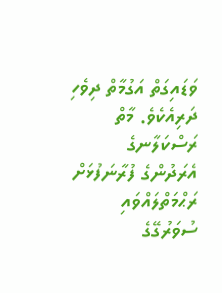ވަޑައިގަތް އަގުމާތް ދިވެހި ދަރިއެކެވެ. މާތް ރަސްކަލާނގެ އެރަދުންގެ ފުރާނަފުޅަށް ރަޙްމަތްލައްވައި ސުވަރުގޭގެ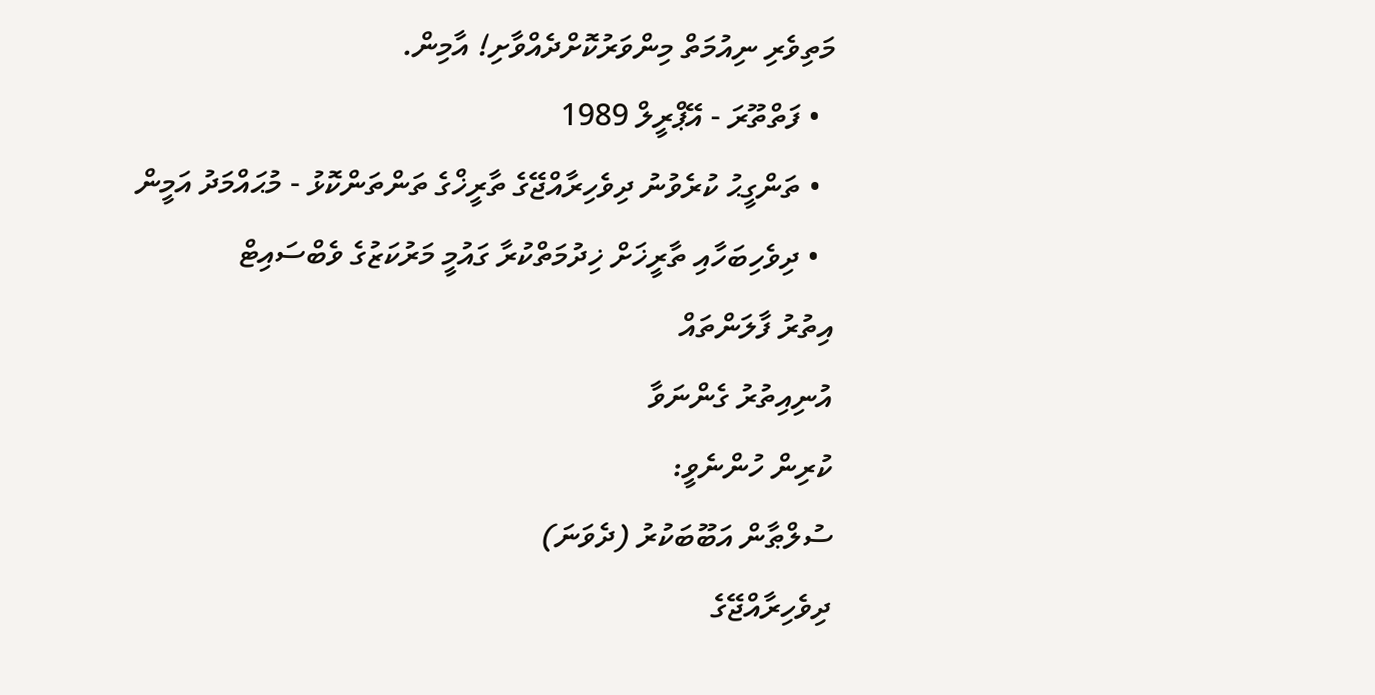މަތިވެރި ނިއުމަތް މިންވަރުކޮށްދެއްވާށި! އާމިން.
  • ފަތްތޫރަ - އޭޕްރީލް 1989
  • ތަންގީޙު ކުރެވުނު ދިވެހިރާއްޖޭގެ ތާރީޚްގެ ތަންތަންކޮޅު - މުޙައްމަދު އަމީން
  • ދިވެހިބަހާއި ތާރީޚަށް ޚިދުމަތްކުރާ ގައުމީ މަރުކަޒުގެ ވެބްސައިޓް
އިތުރު ފާލަންތައް
އުނިއިތުރު ގެންނަވާ
ކުރިން ހުންނެވީ:
ސުލްޠާން އަބޫބަކުރު (ދެވަނަ)
ދިވެހިރާއްޖޭގެ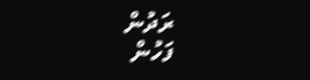ރަދުން
ފަހުން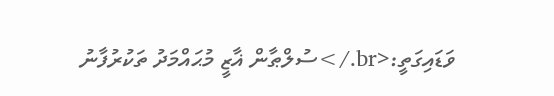ވަޑައިގަތީ:<br./>ސުލްޠާން ޣާޒީ މުޙައްމަދު ތަކުރުފާނު